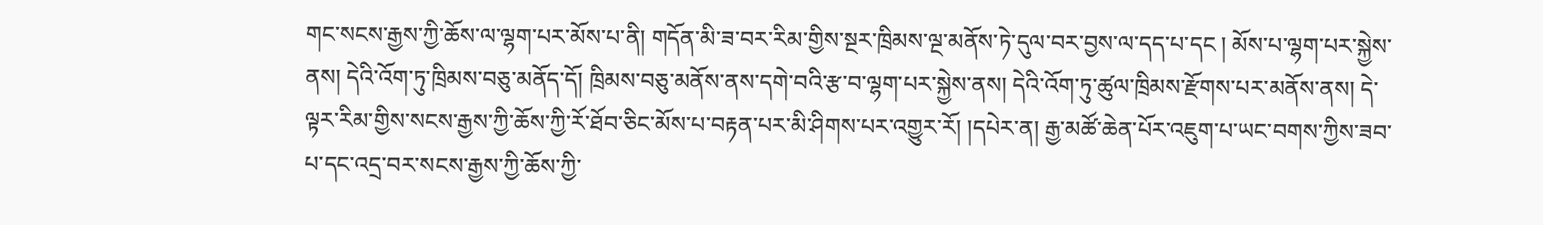གང་སངས་རྒྱས་ཀྱི་ཆོས་ལ་ལྷག་པར་མོས་པ་ནི། གདོན་མི་ཟ་བར་རིམ་གྱིས་སྔར་ཁྲིམས་ལྔ་མནོས་ཏེ་དུལ་བར་བྱས་ལ་དད་པ་དང ། མོས་པ་ལྷག་པར་སྐྱེས་ནས། དེའི་འོག་ཏུ་ཁྲིམས་བཅུ་མནོད་དོ། ཁྲིམས་བཅུ་མནོས་ནས་དགེ་བའི་རྩ་བ་ལྷག་པར་སྐྱེས་ནས། དེའི་འོག་ཏུ་ཚུལ་ཁྲིམས་རྫོགས་པར་མནོས་ནས། དེ་ལྟར་རིམ་གྱིས་སངས་རྒྱས་ཀྱི་ཆོས་ཀྱི་རོ་ཐོབ་ཅིང་མོས་པ་བརྟན་པར་མི་ཤིགས་པར་འགྱུར་རོ། །དཔེར་ན། རྒྱ་མཚོ་ཆེན་པོར་འཇུག་པ་ཡང་བགས་ཀྱིས་ཟབ་པ་དང་འདྲ་བར་སངས་རྒྱས་ཀྱི་ཆོས་ཀྱི་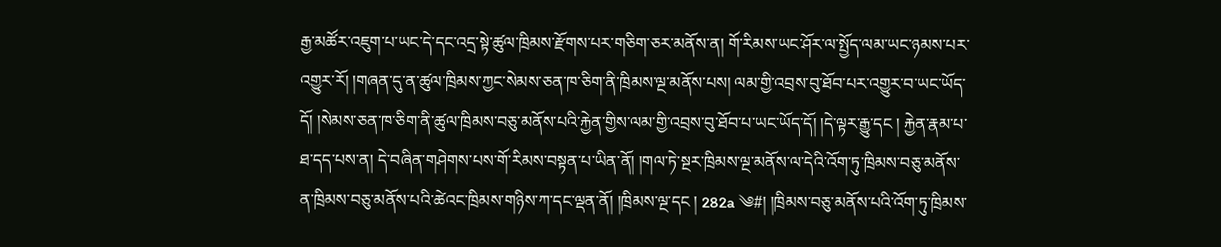རྒྱ་མཚོར་འཇུག་པ་ཡང་དེ་དང་འདྲ་སྟེ་ཚུལ་ཁྲིམས་རྫོགས་པར་གཅིག་ཅར་མནོས་ན། གོ་རིམས་ཡང་ཤོར་ལ་སྤྱོད་ལམ་ཡང་ཉམས་པར་འགྱུར་རོ། །གཞན་དུ་ན་ཚུལ་ཁྲིམས་ཀྱང་སེམས་ཅན་ཁ་ཅིག་ནི་ཁྲིམས་ལྔ་མནོས་པས། ལམ་གྱི་འབྲས་བུ་ཐོབ་པར་འགྱུར་བ་ཡང་ཡོད་དོ། །སེམས་ཅན་ཁ་ཅིག་ནི་ཚུལ་ཁྲིམས་བཅུ་མནོས་པའི་རྐྱེན་གྱིས་ལམ་གྱི་འབྲས་བུ་ཐོབ་པ་ཡང་ཡོད་དོ། །དེ་ལྟར་རྒྱུ་དང ། རྐྱེན་རྣམ་པ་ཐ་དད་པས་ན། དེ་བཞིན་གཤེགས་པས་གོ་རིམས་བསྟན་པ་ཡིན་ནོ། །གལ་ཏེ་སྔར་ཁྲིམས་ལྔ་མནོས་ལ་དེའི་འོག་ཏུ་ཁྲིམས་བཅུ་མནོས་ན་ཁྲིམས་བཅུ་མནོས་པའི་ཚེའང་ཁྲིམས་གཉིས་ཀ་དང་ལྡན་ནོ། །ཁྲིམས་ལྔ་དང ། 282a ༄#། །ཁྲིམས་བཅུ་མནོས་པའི་འོག་ཏུ་ཁྲིམས་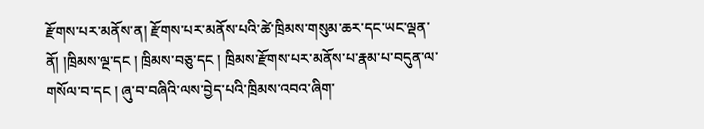རྫོགས་པར་མནོས་ན། རྫོགས་པར་མནོས་པའི་ཚེ་ཁྲིམས་གསུམ་ཆར་དང་ཡང་ལྡན་ནོ། །ཁྲིམས་ལྔ་དང ། ཁྲིམས་བཅུ་དང ། ཁྲིམས་རྫོགས་པར་མནོས་པ་རྣམ་པ་བདུན་ལ་གསོལ་བ་དང ། ཞུ་བ་བཞིའི་ལས་བྱེད་པའི་ཁྲིམས་འབའ་ཞིག་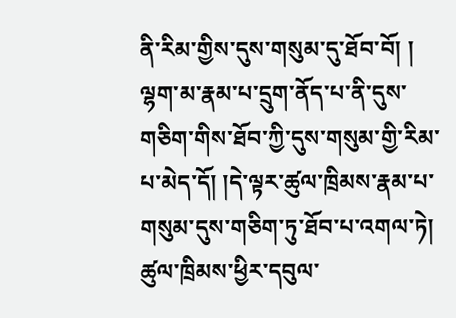ནི་རིམ་གྱིས་དུས་གསུམ་དུ་ཐོབ་བོ། ། ལྷག་མ་རྣམ་པ་དྲུག་ནོད་པ་ནི་དུས་གཅིག་གིས་ཐོབ་ཀྱི་དུས་གསུམ་གྱི་རིམ་པ་མེད་དོ། །དེ་ལྟར་ཚུལ་ཁྲིམས་རྣམ་པ་གསུམ་དུས་གཅིག་ཏུ་ཐོབ་པ་འགལ་ཏེ། ཚུལ་ཁྲིམས་ཕྱིར་དབུལ་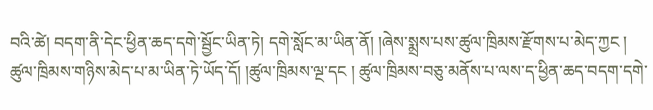བའི་ཚེ། བདག་ནི་དེང་ཕྱིན་ཆད་དགེ་སྦྱོང་ཡིན་ཏེ། དགེ་སློང་མ་ཡིན་ནོ། །ཞེས་སྨྲས་པས་ཚུལ་ཁྲིམས་རྫོགས་པ་མེད་ཀྱང ། ཚུལ་ཁྲིམས་གཉིས་མེད་པ་མ་ཡིན་ཏེ་ཡོད་དོ། །ཚུལ་ཁྲིམས་ལྔ་དང ། ཚུལ་ཁྲིམས་བཅུ་མནོས་པ་ལས་ད་ཕྱིན་ཆད་བདག་དགེ་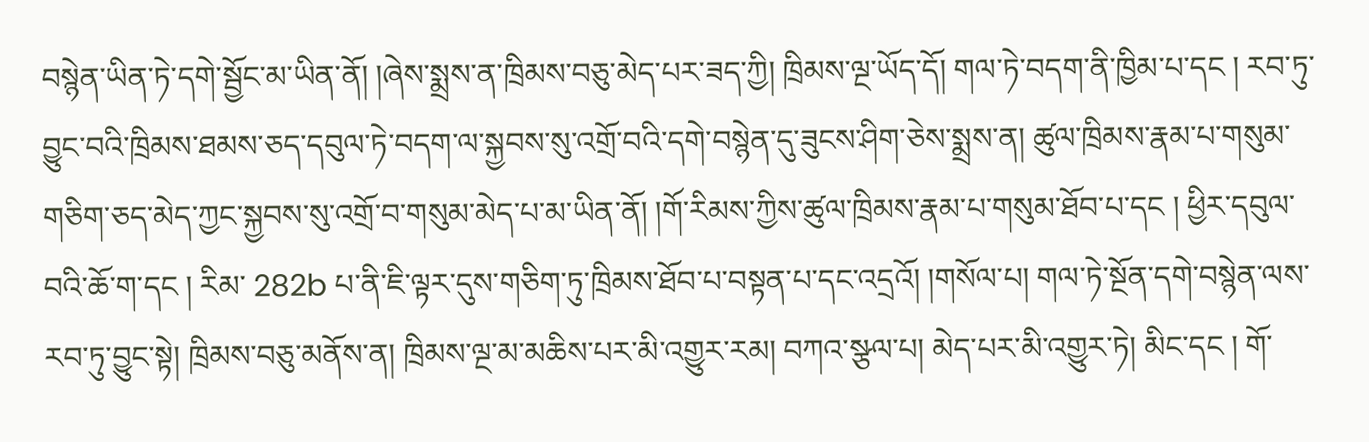བསྙེན་ཡིན་ཏེ་དགེ་སྦྱོང་མ་ཡིན་ནོ། །ཞེས་སྨྲས་ན་ཁྲིམས་བཅུ་མེད་པར་ཟད་ཀྱི། ཁྲིམས་ལྔ་ཡོད་དོ། གལ་ཏེ་བདག་ནི་ཁྱིམ་པ་དང ། རབ་ཏུ་བྱུང་བའི་ཁྲིམས་ཐམས་ཅད་དབུལ་ཏེ་བདག་ལ་སྐྱབས་སུ་འགྲོ་བའི་དགེ་བསྙེན་དུ་ཟུངས་ཤིག་ཅེས་སྨྲས་ན། ཚུལ་ཁྲིམས་རྣམ་པ་གསུམ་གཅིག་ཅད་མེད་ཀྱང་སྐྱབས་སུ་འགྲོ་བ་གསུམ་མེད་པ་མ་ཡིན་ནོ། །གོ་རིམས་ཀྱིས་ཚུལ་ཁྲིམས་རྣམ་པ་གསུམ་ཐོབ་པ་དང ། ཕྱིར་དབུལ་བའི་ཆོ་ག་དང ། རིམ་ 282b པ་ནི་ཇི་ལྟར་དུས་གཅིག་ཏུ་ཁྲིམས་ཐོབ་པ་བསྟན་པ་དང་འདྲའོ། །གསོལ་པ། གལ་ཏེ་སྔོན་དགེ་བསྙེན་ལས་རབ་ཏུ་བྱུང་སྟེ། ཁྲིམས་བཅུ་མནོས་ན། ཁྲིམས་ལྔ་མ་མཆིས་པར་མི་འགྱུར་རམ། བཀའ་སྩལ་པ། མེད་པར་མི་འགྱུར་ཏེ། མིང་དང ། གོ་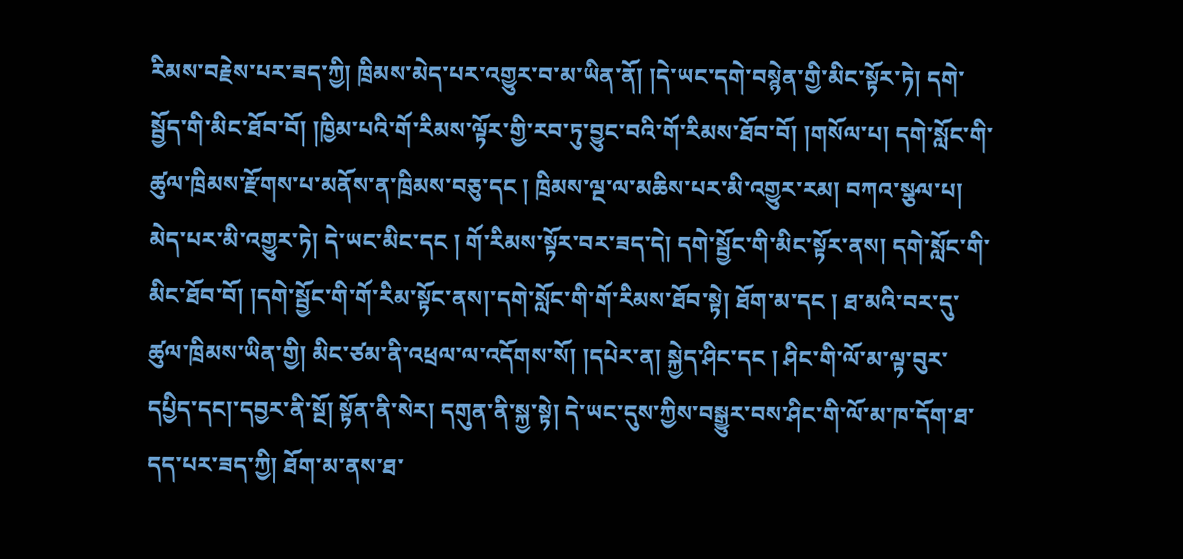རིམས་བརྗེས་པར་ཟད་ཀྱི། ཁྲིམས་མེད་པར་འགྱུར་བ་མ་ཡིན་ནོ། །དེ་ཡང་དགེ་བསྙེན་གྱི་མིང་སྟོར་ཏེ། དགེ་སྦྱོད་གི་མིང་ཐོབ་བོ། །ཁྱིམ་པའི་གོ་རིམས་ལྟོར་གྱི་རབ་ཏུ་བྱུང་བའི་གོ་རིམས་ཐོབ་བོ། །གསོལ་པ། དགེ་སློང་གི་ཚུལ་ཁྲིམས་རྫོགས་པ་མནོས་ན་ཁྲིམས་བཅུ་དང ། ཁྲིམས་ལྔ་ལ་མཆིས་པར་མི་འགྱུར་རམ། བཀའ་སྩལ་པ། མེད་པར་མི་འགྱུར་ཏེ། དེ་ཡང་མིང་དང ། གོ་རིམས་སྟོར་བར་ཟད་དེ། དགེ་སྦྱོང་གི་མིང་སྟོར་ནས། དགེ་སློང་གི་མིང་ཐོབ་བོ། །དགེ་སྦྱོང་གི་གོ་རིམ་སྟོང་ནས།་དགེ་སློང་གི་གོ་རིམས་ཐོབ་སྟེ། ཐོག་མ་དང ། ཐ་མའི་བར་དུ་ཚུལ་ཁྲིམས་ཡིན་གྱི། མིང་ཙམ་ནི་འཕྲལ་ལ་འདོགས་སོ། །དཔེར་ན། སྐྱེད་ཤིང་དང ། ཤིང་གི་ལོ་མ་ལྟ་བུར་དཔྱིད་དང།་དབྱར་ནི་སྔོ། སྟོན་ནི་སེར། དགུན་ནི་སྐྱ་སྟེ། དེ་ཡང་དུས་ཀྱིས་བསྒྱུར་བས་ཤིང་གི་ལོ་མ་ཁ་དོག་ཐ་དད་པར་ཟད་ཀྱི། ཐོག་མ་ནས་ཐ་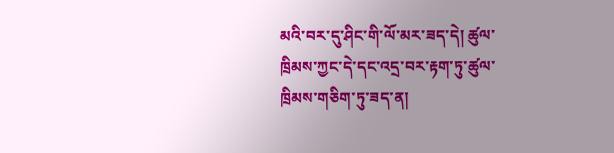མའི་བར་དུ་ཤིང་གི་ལོ་མར་ཟད་དེ། ཚུལ་ཁྲིམས་ཀྱང་དེ་དང་འདྲ་བར་རྟག་ཏུ་ཚུལ་ཁྲིམས་གཅིག་ཏུ་ཟད་ན།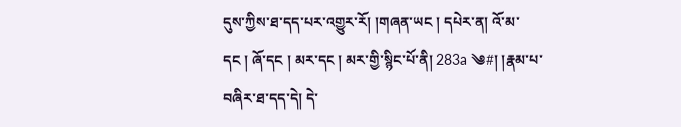དུས་ཀྱིས་ཐ་དད་པར་འགྱུར་རོ། །གཞན་ཡང ། དཔེར་ན། འོ་མ་དང ། ཞོ་དང ། མར་དང ། མར་གྱི་སྙིང་པོ་ནི། 283a ༄#། །རྣམ་པ་བཞིར་ཐ་དད་དེ། དེ་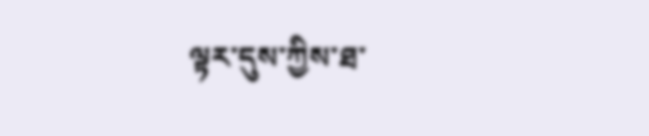ལྟར་དུས་ཀྱིས་ཐ་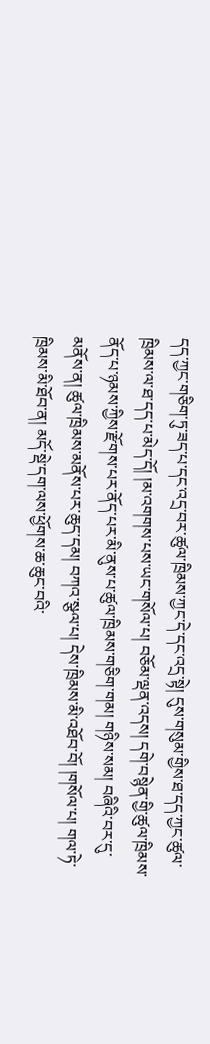དད་ཀྱང་གཅིག་ཏུ་ཟད་པ་དང་འདྲ་བར་ཚུལ་ཁྲིམས་ཀྱང་དེ་དང་འདྲ་སྟེ། དུས་གསུམ་གྱིས་ཐ་དད་ཀྱང་ཚུལ་ཁྲིམས་ལ་ཐ་དད་པ་མེད་དོ། །མ་འགགས་པས་ཡང་གསོལ་པ། བཅོམ་ལྡན་འདས། དགེ་བསྙེན་གྱི་ཚུལ་ཁྲིམས་ནོད་པ་ཉམས་ཀྱིས་རྫོགས་པར་ནོད་པར་མི་ནུས་པ་ཚུལ་ཁྲིམས་གཅིག་གམ། གཉིས་སམ། བཞིའི་བར་དུ་མནོས་ན། ཚུལ་ཁྲིམས་མནོས་པར་ཆུད་དམ། བཀའ་སྩལ་པ། དེས་ཁྲིམས་མི་འཐོབ་བོ། །གསོལ་པ། གལ་ཏེ་ཁྲིམས་མི་ཐོབ་ན། མདོ་སྡེ་དག་ལས་ཕྱོགས་ཆ་ཆུང་བའི་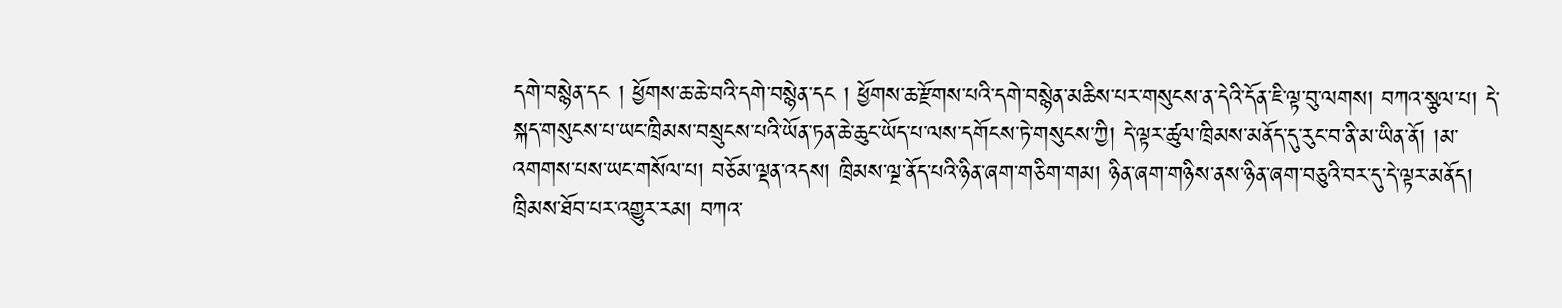དགེ་བསྙེན་དང ། ཕྱོགས་ཆ་ཆེ་བའི་དགེ་བསྙེན་དང ། ཕྱོགས་ཆ་རྫོགས་པའི་དགེ་བསྙེན་མཆིས་པར་གསུངས་ན་དེའི་དོན་ཇི་ལྟ་བུ་ལགས། བཀའ་སྩལ་པ། དེ་སྐད་གསུངས་པ་ཡང་ཁྲིམས་བསྲུངས་པའི་ཡོན་ཏན་ཆེ་ཆུང་ཡོད་པ་ལས་དགོངས་ཏེ་གསུངས་ཀྱི། དེ་ལྟར་ཚུལ་ཁྲིམས་མནོད་དུ་རུང་བ་ནི་མ་ཡིན་ནོ། །མ་འགགས་པས་ཡང་གསོལ་པ། བཅོམ་ལྡན་འདས། ཁྲིམས་ལྔ་ནོད་པའི་ཉིན་ཞག་གཅིག་གམ། ཉིན་ཞག་གཉིས་ནས་ཉིན་ཞག་བཅུའི་བར་དུ་དེ་ལྟར་མནོད། ཁྲིམས་ཐོབ་པར་འགྱུར་རམ། བཀའ་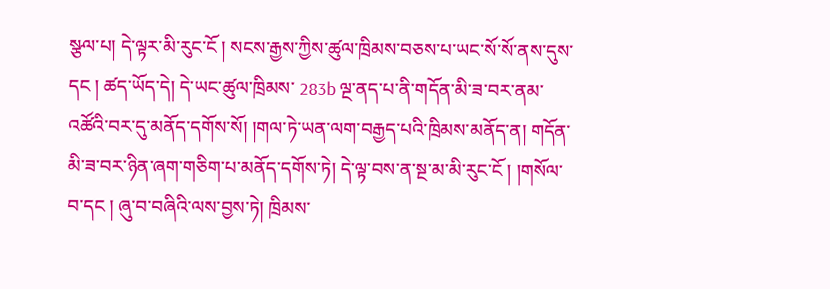སྩལ་པ། དེ་ལྟར་མི་རུང་ངོ ། སངས་རྒྱས་ཀྱིས་ཚུལ་ཁྲིམས་བཅས་པ་ཡང་སོ་སོ་ནས་དུས་དང ། ཚད་ཡོད་དེ། དེ་ཡང་ཚུལ་ཁྲིམས་ 283b ལྔ་ནད་པ་ནི་གདོན་མི་ཟ་བར་ནམ་འཚོའི་བར་དུ་མནོད་དགོས་སོ། །གལ་ཏེ་ཡན་ལག་བརྒྱད་པའི་ཁྲིམས་མནོད་ན། གདོན་མི་ཟ་བར་ཉིན་ཞག་གཅིག་པ་མནོད་དགོས་ཏེ། དེ་ལྟ་བས་ན་སྔ་མ་མི་རུང་ངོ ། །གསོལ་བ་དང ། ཞུ་བ་བཞིའི་ལས་བྱས་ཏེ། ཁྲིམས་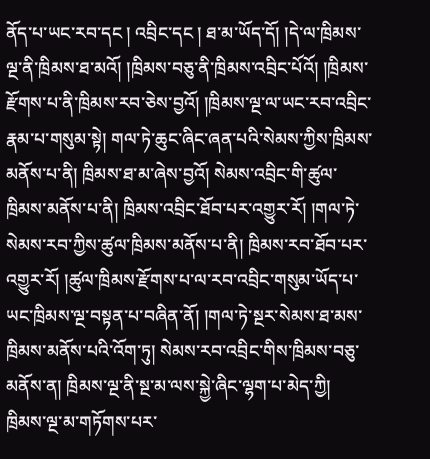ནོད་པ་ཡང་རབ་དང ། འབྲིང་དང ། ཐ་མ་ཡོད་དོ། །དེ་ལ་ཁྲིམས་ལྔ་ནི་ཁྲིམས་ཐ་མའོ། །ཁྲིམས་བཅུ་ནི་ཁྲིམས་འབྲིང་པོའོ། །ཁྲིམས་རྫོགས་པ་ནི་ཁྲིམས་རབ་ཅེས་བྱའོ། །ཁྲིམས་ལྔ་ལ་ཡང་རབ་འབྲིང་རྣམ་པ་གསུམ་སྟེ། གལ་ཏེ་ཆུང་ཞིང་ཞན་པའི་སེམས་ཀྱིས་ཁྲིམས་མནོས་པ་ནི། ཁྲིམས་ཐ་མ་ཞེས་བྱའོ། སེམས་འབྲིང་གི་ཚུལ་ཁྲིམས་མནོས་པ་ནི། ཁྲིམས་འབྲིང་ཐོབ་པར་འགྱུར་རོ། །གལ་ཏེ་སེམས་རབ་ཀྱིས་ཚུལ་ཁྲིམས་མནོས་པ་ནི། ཁྲིམས་རབ་ཐོབ་པར་འགྱུར་རོ། །ཚུལ་ཁྲིམས་རྫོགས་པ་ལ་རབ་འབྲིང་གསུམ་ཡོད་པ་ཡང་ཁྲིམས་ལྔ་བསྟན་པ་བཞིན་ནོ། །གལ་ཏེ་སྔར་སེམས་ཐ་མས་ཁྲིམས་མནོས་པའི་འོག་ཏུ། སེམས་རབ་འབྲིང་གིས་ཁྲིམས་བཅུ་མནོས་ན། ཁྲིམས་ལྔ་ནི་སྔ་མ་ལས་སྐྱེ་ཞིང་ལྷག་པ་མེད་ཀྱི། ཁྲིམས་ལྔ་མ་གཏོགས་པར་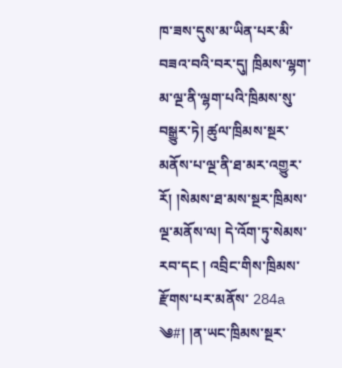ཁ་ཟས་དུས་མ་ཡིན་པར་མི་བཟའ་བའི་བར་དུ། ཁྲིམས་ལྷག་མ་ལྔ་ནི་ལྷག་པའི་ཁྲིམས་སུ་བསྒྱུར་ཏེ། ཚུལ་ཁྲིམས་སྔར་མནོས་པ་ལྔ་ནི་ཐ་མར་འགྱུར་རོ། །སེམས་ཐ་མས་སྔར་ཁྲིམས་ལྔ་མནོས་ལ། དེ་འོག་ཏུ་སེམས་རབ་དང ། འབྲིང་གིས་ཁྲིམས་རྫོགས་པར་མནོས་ 284a ༄#། །ན་ཡང་ཁྲིམས་སྔར་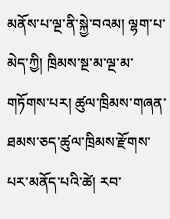མནོས་པ་ལྔ་ནི་སྐྱེ་བའམ། ལྷག་པ་མེད་ཀྱི། ཁྲིམས་སྔ་མ་ལྔ་མ་གཏོགས་པར། ཚུལ་ཁྲིམས་གཞན་ཐམས་ཅད་ཚུལ་ཁྲིམས་རྫོགས་པར་མནོད་པའི་ཚེ། རབ་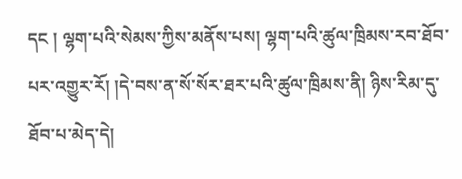དང ། ལྷག་པའི་སེམས་ཀྱིས་མནོས་པས། ལྷག་པའི་ཚུལ་ཁྲིམས་རབ་ཐོབ་པར་འགྱུར་རོ། །དེ་བས་ན་སོ་སོར་ཐར་པའི་ཚུལ་ཁྲིམས་ནི། ཉིས་རིམ་དུ་ཐོབ་པ་མེད་དེ།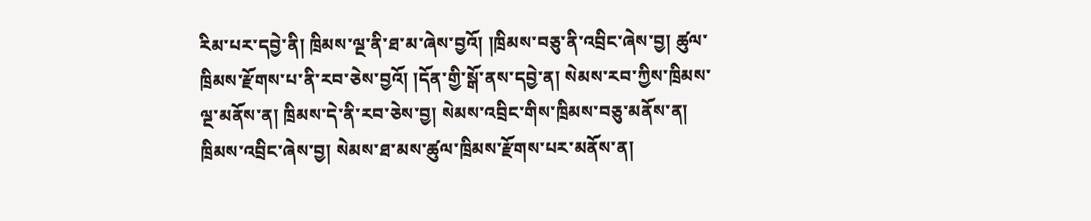རིམ་པར་དབྱེ་ནི། ཁྲིམས་ལྔ་ནི་ཐ་མ་ཞེས་བྱའོ། །ཁྲིམས་བཅུ་ནི་འབྲིང་ཞེས་བྱ། ཚུལ་ཁྲིམས་རྫོགས་པ་ནི་རབ་ཅེས་བྱའོ། །དོན་གྱི་སྒོ་ནས་དབྱེ་ན། སེམས་རབ་ཀྱིས་ཁྲིམས་ལྔ་མནོས་ན། ཁྲིམས་དེ་ནི་རབ་ཅེས་བྱ། སེམས་འབྲིང་གིས་ཁྲིམས་བཅུ་མནོས་ན། ཁྲིམས་འབྲིང་ཞེས་བྱ། སེམས་ཐ་མས་ཚུལ་ཁྲིམས་རྫོགས་པར་མནོས་ན།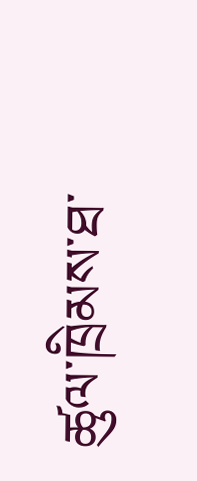ཚུལ་ཁྲིམས་ཐ་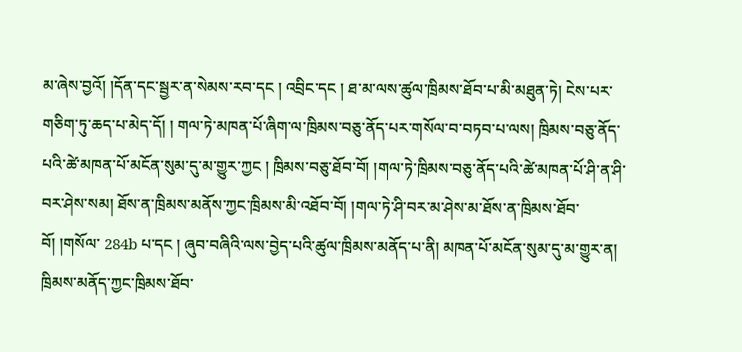མ་ཞེས་བྱའོ། །དོན་དང་སྦྱར་ན་སེམས་རབ་དང ། འབྲིང་དང ། ཐ་མ་ལས་ཚུལ་ཁྲིམས་ཐོབ་པ་མི་མཐུན་ཏེ། ངེས་པར་གཅིག་ཏུ་ཆད་པ་མེད་དོ། ། གལ་ཏེ་མཁན་པོ་ཞིག་ལ་ཁྲིམས་བཅུ་ནོད་པར་གསོལ་བ་བཏབ་པ་ལས། ཁྲིམས་བཅུ་ནོད་པའི་ཚེ་མཁན་པོ་མངོན་སུམ་དུ་མ་གྱུར་ཀྱང ། ཁྲིམས་བཅུ་ཐོབ་བོ། །གལ་ཏེ་ཁྲིམས་བཅུ་ནོད་པའི་ཚེ་མཁན་པོ་ཤི་ན་ཤི་བར་ཤེས་སམ། ཐོས་ན་ཁྲིམས་མནོས་ཀྱང་ཁྲིམས་མི་འཐོབ་བོ། །གལ་ཏེ་ཤི་བར་མ་ཤེས་མ་ཐོས་ན་ཁྲིམས་ཐོབ་བོ། །གསོལ་ 284b པ་དང ། ཞུབ་བཞིའི་ལས་བྱེད་པའི་ཚུལ་ཁྲིམས་མནོད་པ་ནི། མཁན་པོ་མངོན་སུམ་དུ་མ་གྱུར་ན། ཁྲིམས་མནོད་ཀྱང་ཁྲིམས་ཐོབ་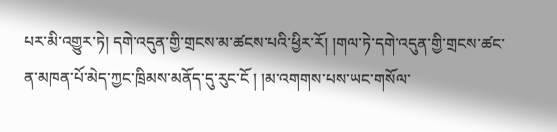པར་མི་འགྱུར་ཏེ། དགེ་འདུན་གྱི་གྲངས་མ་ཚངས་པའི་ཕྱིར་རོ། །གལ་ཏེ་དགེ་འདུན་གྱི་གྲངས་ཚང་ན་མཁན་པོ་མེད་ཀྱང་ཁྲིམས་མནོད་དུ་རུང་ངོ ། །མ་འགགས་པས་ཡང་གསོལ་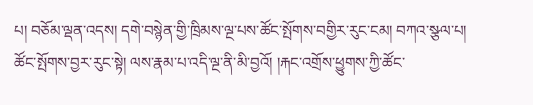པ། བཅོམ་ལྡན་འདས། དགེ་བསྙེན་གྱི་ཁྲིམས་ལྔ་པས་ཚོང་སྤོགས་བགྱིར་རུང་ངམ། བཀའ་སྩལ་པ། ཚོང་སྤོགས་བྱར་རུང་སྟེ། ལས་རྣམ་པ་འདི་ལྔ་ནི་མི་བྱའོ། །རྐང་འགྲོས་ཕྱུགས་ཀྱི་ཚོང་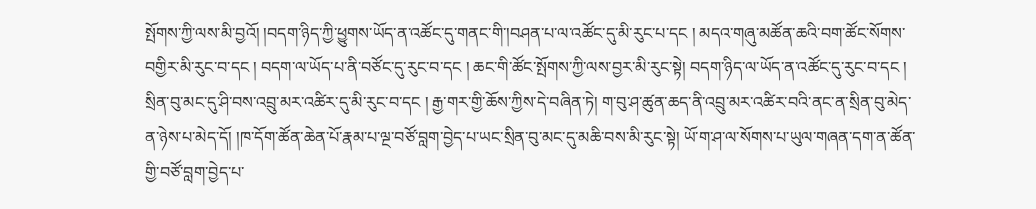སྤོགས་ཀྱི་ལས་མི་བྱའོ། །བདག་ཉིད་ཀྱི་ཕྱུགས་ཡོད་ན་འཚོང་དུ་གནང་གི་།བཤན་པ་ལ་འཚོང་དུ་མི་རུང་པ་དང ། མདའ་གཞུ་མཚོན་ཆའི་བག་ཚོང་སོགས་བགྱིར་མི་རུང་བ་དང ། བདག་ལ་ཡོད་པ་ནི་བཙོང་དུ་རུང་བ་དང ། ཆང་གི་ཚོང་སྤོགས་ཀྱི་ལས་བྱར་མི་རུང་སྟེ། བདག་ཉིད་ལ་ཡོད་ན་འཚོང་དུ་རུང་བ་དང ། སྲིན་བུ་མང་དུ་ཤི་བས་འབྲུ་མར་འཚིར་དུ་མི་རུང་བ་དང ། རྒྱ་གར་གྱི་ཆོས་ཀྱིས་དེ་བཞིན་ཏེ། ག་བུ་ཤ་ཚུན་ཆད་ནི་འབྲུ་མར་འཚིར་བའི་ནང་ན་སྲིན་བུ་མེད་ན་ཉེས་པ་མེད་དོ། །ཁ་དོག་ཚོན་ཆེན་པོ་རྣམ་པ་ལྔ་བཙོ་བླག་བྱེད་པ་ཡང་སྲིན་བུ་མང་དུ་མཆི་བས་མི་རུང་སྟེ། ཡོ་ག་ཤ་ལ་སོགས་པ་ཡུལ་གཞན་དག་ན་ཚོན་གྱི་བཙོ་བླག་བྱེད་པ་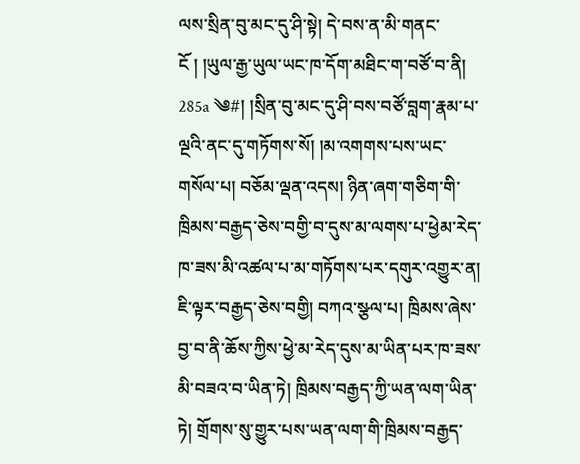ལས་སྲིན་བུ་མང་དུ་ཤི་སྟེ། དེ་བས་ན་མི་གནང་ངོ ། །ཡུལ་རྒྱ་ཡུལ་ཡང་ཁ་དོག་མཐིང་ག་བཙོ་བ་ནི། 285a ༄#། །སྲིན་བུ་མང་དུ་ཤི་བས་བཙོ་བླག་རྣམ་པ་ལྔའི་ནང་དུ་གཏོགས་སོ། །མ་འགགས་པས་ཡང་གསོལ་པ། བཅོམ་ལྡན་འདས། ཉིན་ཞག་གཅིག་གི་ཁྲིམས་བརྒྱད་ཅེས་བགྱི་བ་དུས་མ་ལགས་པ་ཕྱེམ་རེད་ཁ་ཟས་མི་འཚལ་པ་མ་གཏོགས་པར་དགུར་འགྱུར་ན། ཇི་ལྟར་བརྒྱད་ཅེས་བགྱི། བཀའ་སྩལ་པ། ཁྲིམས་ཞེས་བྱ་བ་ནི་ཆོས་ཀྱིས་ཕྱེ་མ་རེད་དུས་མ་ཡིན་པར་ཁ་ཟས་མི་བཟའ་བ་ཡིན་ཏེ། ཁྲིམས་བརྒྱད་ཀྱི་ཡན་ལག་ཡིན་ཏེ། གྲོགས་སུ་གྱུར་པས་ཡན་ལག་གི་ཁྲིམས་བརྒྱད་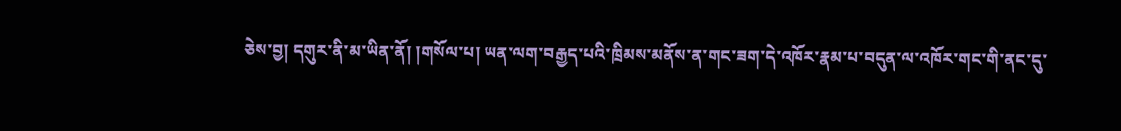ཅེས་བྱ། དགུར་ནི་མ་ཡིན་ནོ། །གསོལ་པ། ཡན་ལག་བརྒྱད་པའི་ཁྲིམས་མནོས་ན་གང་ཟག་དེ་འཁོར་རྣམ་པ་བདུན་ལ་འཁོར་གང་གི་ནང་དུ་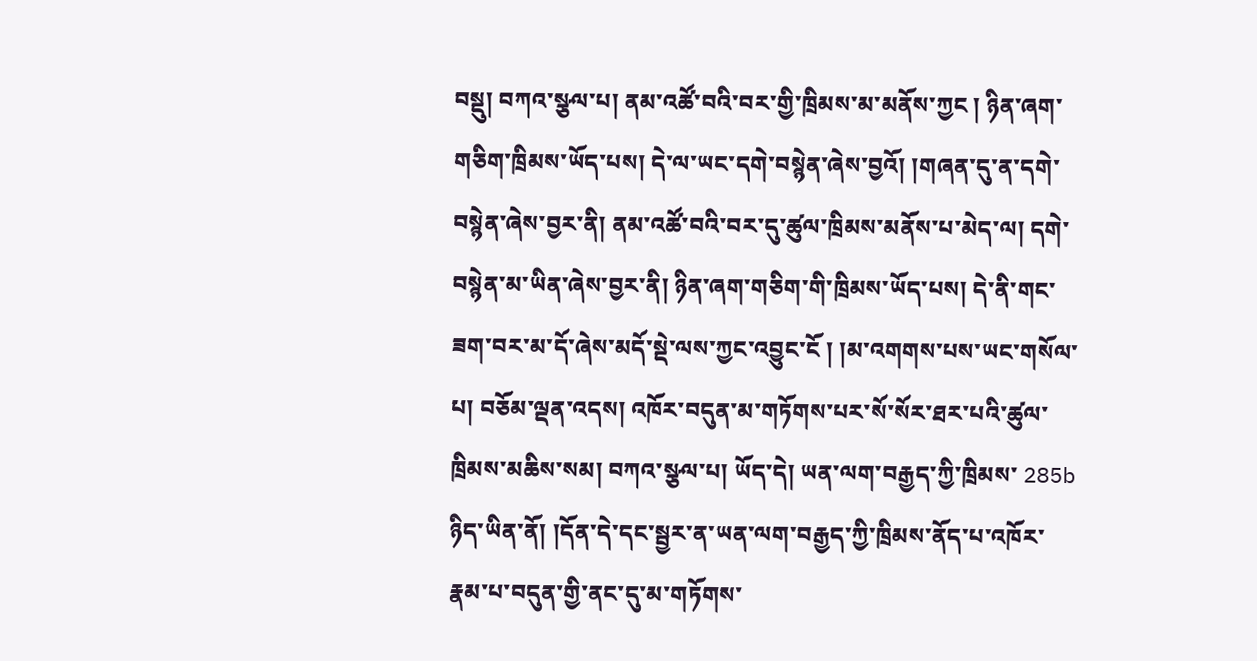བསྡུ། བཀའ་སྩལ་པ། ནམ་འཚོ་བའི་བར་གྱི་ཁྲིམས་མ་མནོས་ཀྱང ། ཉིན་ཞག་གཅིག་ཁྲིམས་ཡོད་པས། དེ་ལ་ཡང་དགེ་བསྙེན་ཞེས་བྱའོ། །གཞན་དུ་ན་དགེ་བསྙེན་ཞེས་བྱར་ནི། ནམ་འཚོ་བའི་བར་དུ་ཚུལ་ཁྲིམས་མནོས་པ་མེད་ལ། དགེ་བསྙེན་མ་ཡིན་ཞེས་བྱར་ནི། ཉིན་ཞག་གཅིག་གི་ཁྲིམས་ཡོད་པས། དེ་ནི་གང་ཟག་བར་མ་དོ་ཞེས་མདོ་སྡེ་ལས་ཀྱང་འབྱུང་ངོ ། །མ་འགགས་པས་ཡང་གསོལ་པ། བཅོམ་ལྡན་འདས། འཁོར་བདུན་མ་གཏོགས་པར་སོ་སོར་ཐར་པའི་ཚུལ་ཁྲིམས་མཆིས་སམ། བཀའ་སྩལ་པ། ཡོད་དེ། ཡན་ལག་བརྒྱད་ཀྱི་ཁྲིམས་ 285b ཉིད་ཡིན་ནོ། །དོན་དེ་དང་སྦྱར་ན་ཡན་ལག་བརྒྱད་ཀྱི་ཁྲིམས་ནོད་པ་འཁོར་རྣམ་པ་བདུན་གྱི་ནང་དུ་མ་གཏོགས་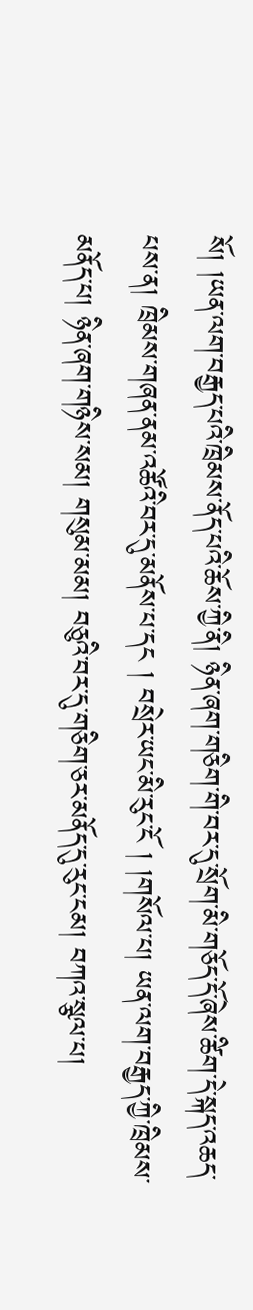སོ། །ཡན་ལག་བརྒྱད་པའི་ཁྲིམས་ནོད་པའི་ཆོས་ཀྱི་ནི། ཉིན་ཞག་གཅིག་གི་བར་དུ་སྲོག་མི་གཅོད་དོ་ཞེས་ཚིག་དེ་སྐད་འཆད་པས་ན། ཁྲིམས་གཞན་ནམ་འཚོའི་བར་དུ་མནོས་པ་དང ། བསྲེར་ཡང་མི་རུང་ངོ ། །གསོལ་པ། ཡན་ལག་བརྒྱད་ཀྱི་ཁྲིམས་མནོད་པ། ཉིན་ཞག་གཉིས་སམ། གསུམ་མམ། བཅུའི་བར་དུ་གཅིག་ཅར་མནོད་དུ་རུང་ངམ། བཀའ་སྩལ་པ།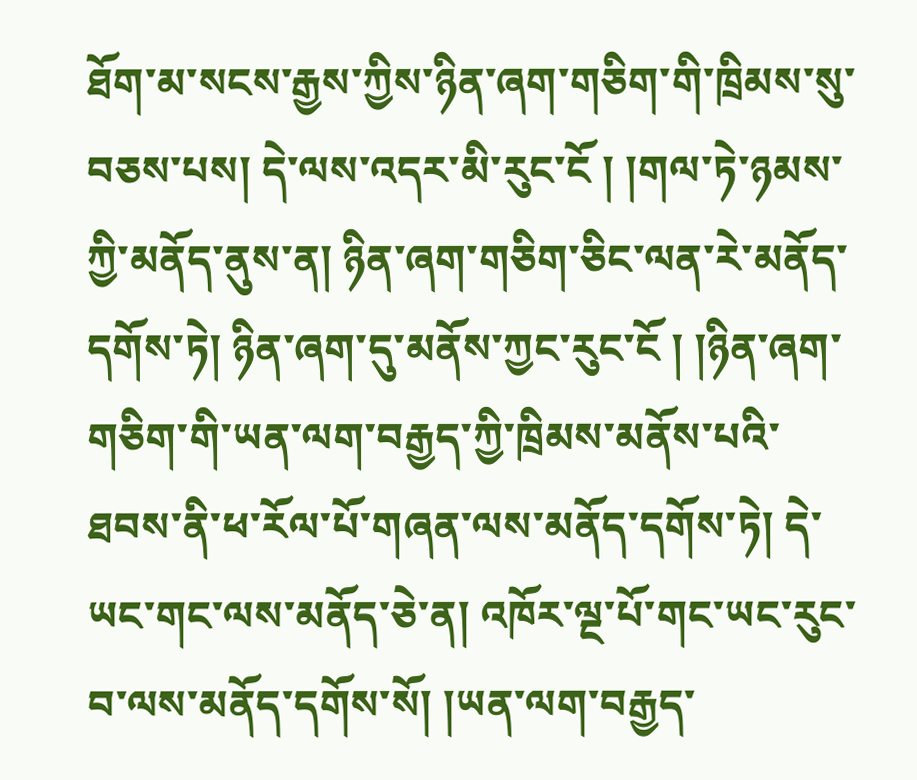ཐོག་མ་སངས་རྒྱས་ཀྱིས་ཉིན་ཞག་གཅིག་གི་ཁྲིམས་སུ་བཅས་པས། དེ་ལས་འདར་མི་རུང་ངོ ། །གལ་ཏེ་ཉམས་ཀྱི་མནོད་ནུས་ན། ཉིན་ཞག་གཅིག་ཅིང་ལན་རེ་མནོད་དགོས་ཏེ། ཉིན་ཞག་དུ་མནོས་ཀྱང་རུང་ངོ ། །ཉིན་ཞག་གཅིག་གི་ཡན་ལག་བརྒྱད་ཀྱི་ཁྲིམས་མནོས་པའི་ཐབས་ནི་ཕ་རོལ་པོ་གཞན་ལས་མནོད་དགོས་ཏེ། དེ་ཡང་གང་ལས་མནོད་ཅེ་ན། འཁོར་ལྔ་པོ་གང་ཡང་རུང་བ་ལས་མནོད་དགོས་སོ། །ཡན་ལག་བརྒྱད་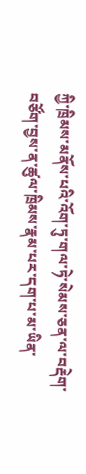ཀྱི་ཁྲིམས་མནོས་པའི་འོག་ཏུ་གལ་ཏེ་སེམས་ཅན་ལ་བརྡེག་བཙོག་བྱས་ན་ཚུལ་ཁྲིམས་རྣམ་པར་དག་པ་མ་ཡིན་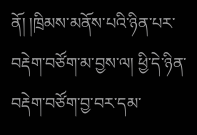ནོ། །ཁྲིམས་མནོས་པའི་ཉིན་པར་བརྡེག་བཙོག་མ་བྱས་ལ། ཕྱི་དེ་ཉིན་བརྡེག་བཙོག་བྱ་བར་དམ་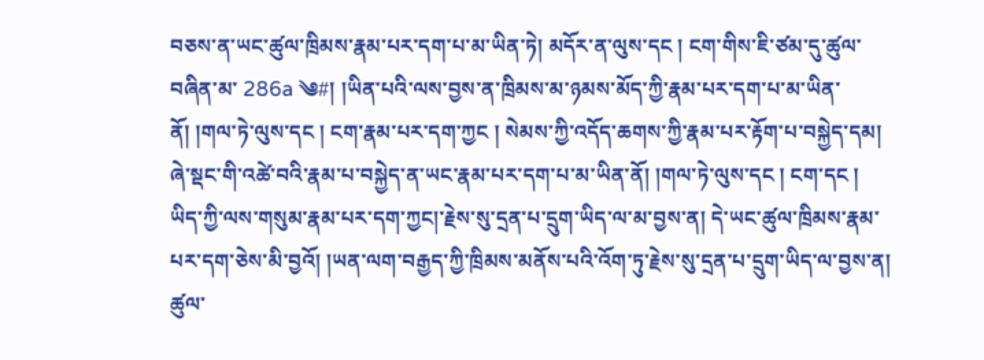བཅས་ན་ཡང་ཚུལ་ཁྲིམས་རྣམ་པར་དག་པ་མ་ཡིན་ཏེ། མདོར་ན་ལུས་དང ། ངག་གིས་ཇི་ཙམ་དུ་ཚུལ་བཞིན་མ་ 286a ༄#། །ཡིན་པའི་ལས་བྱས་ན་ཁྲིམས་མ་ཉམས་མོད་ཀྱི་རྣམ་པར་དག་པ་མ་ཡིན་ནོ། །གལ་ཏེ་ལུས་དང ། ངག་རྣམ་པར་དག་ཀྱང ། སེམས་ཀྱི་འདོད་ཆགས་ཀྱི་རྣམ་པར་རྟོག་པ་བསྐྱེད་དམ། ཞེ་སྡང་གི་འཚེ་བའི་རྣམ་པ་བསྐྱེད་ན་ཡང་རྣམ་པར་དག་པ་མ་ཡིན་ནོ། །གལ་ཏེ་ལུས་དང ། ངག་དང ། ཡིད་ཀྱི་ལས་གསུམ་རྣམ་པར་དག་ཀྱང།་རྗེས་སུ་དྲན་པ་དྲུག་ཡིད་ལ་མ་བྱས་ན། དེ་ཡང་ཚུལ་ཁྲིམས་རྣམ་པར་དག་ཅེས་མི་བྱའོ། །ཡན་ལག་བརྒྱད་ཀྱི་ཁྲིམས་མནོས་པའི་འོག་ཏུ་རྗེས་སུ་དྲན་པ་དྲུག་ཡིད་ལ་བྱས་ན། ཚུལ་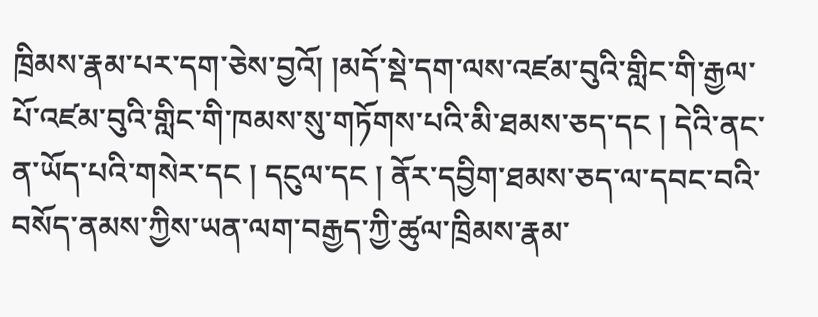ཁྲིམས་རྣམ་པར་དག་ཅེས་བྱའོ། །མདོ་སྡེ་དག་ལས་འཛམ་བུའི་གླིང་གི་རྒྱལ་པོ་འཛམ་བུའི་གླིང་གི་ཁམས་སུ་གཏོགས་པའི་མི་ཐམས་ཅད་དང ། དེའི་ནང་ན་ཡོད་པའི་གསེར་དང ། དངུལ་དང ། ནོར་དབྱིག་ཐམས་ཅད་ལ་དབང་བའི་བསོད་ནམས་ཀྱིས་ཡན་ལག་བརྒྱད་ཀྱི་ཚུལ་ཁྲིམས་རྣམ་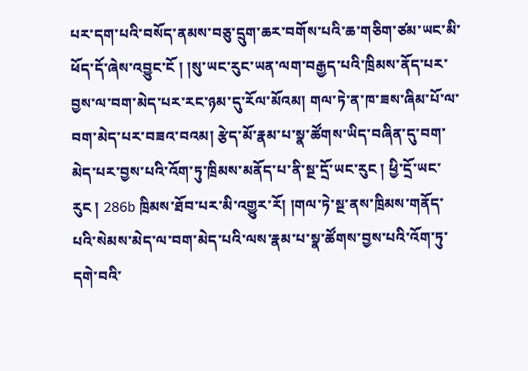པར་དག་པའི་བསོད་ནམས་བཅུ་དྲུག་ཆར་བགོས་པའི་ཆ་གཅིག་ཙམ་ཡང་མི་ཕོད་དོ་ཞེས་འབྱུང་ངོ ། །སུ་ཡང་རུང་ཡན་ལག་བརྒྱད་པའི་ཁྲིམས་ནོད་པར་བྱས་ལ་བག་མེད་པར་རང་ཉམ་དུ་རོལ་མོའམ། གལ་ཏེ་ན་ཁ་ཟས་ཞིམ་པོ་ལ་བག་མེད་པར་བཟའ་བའམ། རྩེད་མོ་རྣམ་པ་སྣ་ཚོགས་ཡིད་བཞིན་དུ་བག་མེད་པར་བྱས་པའི་འོག་ཏུ་ཁྲིམས་མནོད་པ་ནི་སྔ་དྲོ་ཡང་རུང ། ཕྱི་དྲོ་ཡང་རུང ། 286b ཁྲིམས་ཐོབ་པར་མི་འགྱུར་རོ། །གལ་ཏེ་སྔ་ནས་ཁྲིམས་གནོད་པའི་སེམས་མེད་ལ་བག་མེད་པའི་ལས་རྣམ་པ་སྣ་ཚོགས་བྱས་པའི་འོག་ཏུ་དགེ་བའི་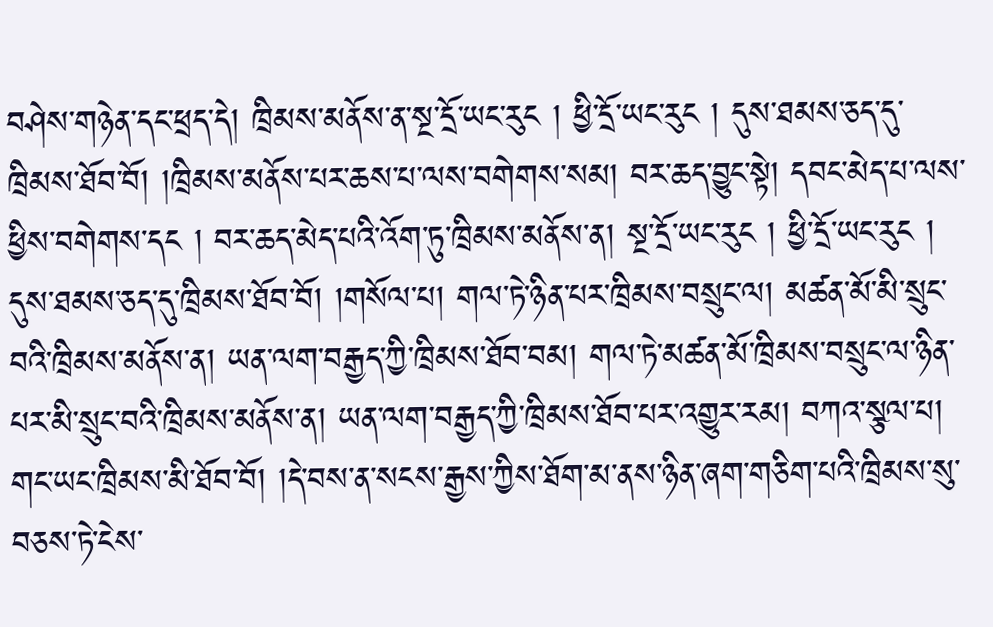བཤེས་གཉེན་དང་ཕྲད་དེ། ཁྲིམས་མནོས་ན་སྔ་དྲོ་ཡང་རུང ། ཕྱི་དྲོ་ཡང་རུང ། དུས་ཐམས་ཅད་དུ་ཁྲིམས་ཐོབ་བོ། །ཁྲིམས་མནོས་པར་ཆས་པ་ལས་བགེགས་སམ། བར་ཆད་བྱུང་སྟེ། དབང་མེད་པ་ལས་ཕྱིས་བགེགས་དང ། བར་ཆད་མེད་པའི་འོག་ཏུ་ཁྲིམས་མནོས་ན། སྔ་དྲོ་ཡང་རུང ། ཕྱི་དྲོ་ཡང་རུང ། དུས་ཐམས་ཅད་དུ་ཁྲིམས་ཐོབ་བོ། །གསོལ་པ། གལ་ཏེ་ཉིན་པར་ཁྲིམས་བསྲུང་ལ། མཚན་མོ་མི་སྲུང་བའི་ཁྲིམས་མནོས་ན། ཡན་ལག་བརྒྱད་ཀྱི་ཁྲིམས་ཐོབ་བམ། གལ་ཏེ་མཚན་མོ་ཁྲིམས་བསྲུང་ལ་ཉིན་པར་མི་སྲུང་བའི་ཁྲིམས་མནོས་ན། ཡན་ལག་བརྒྱད་ཀྱི་ཁྲིམས་ཐོབ་པར་འགྱུར་རམ། བཀའ་སྩལ་པ། གང་ཡང་ཁྲིམས་མི་ཐོབ་བོ། །དེ་བས་ན་སངས་རྒྱས་ཀྱིས་ཐོག་མ་ནས་ཉིན་ཞག་གཅིག་པའི་ཁྲིམས་སུ་བཅས་ཏེ་ངེས་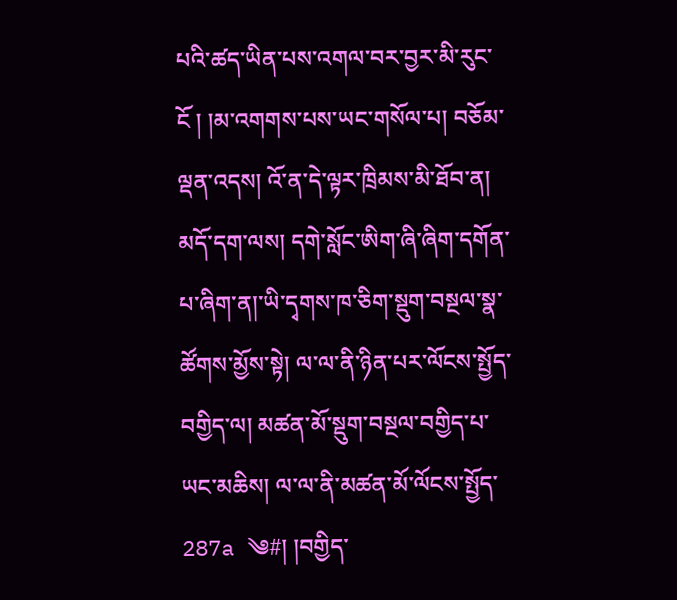པའི་ཚད་ཡིན་པས་འགལ་བར་བྱར་མི་རུང་ངོ ། །མ་འགགས་པས་ཡང་གསོལ་པ། བཅོམ་ལྡན་འདས། འོ་ན་དེ་ལྟར་ཁྲིམས་མི་ཐོབ་ན། མདོ་དག་ལས། དགེ་སློང་ཨིག་ཞི་ཞིག་དགོན་པ་ཞིག་ན།་ཡི་དྭགས་ཁ་ཅིག་སྡུག་བསྔལ་སྣ་ཚོགས་མྱོས་སྟེ། ལ་ལ་ནི་ཉིན་པར་ལོངས་སྤྱོད་བགྱིད་ལ། མཚན་མོ་སྡུག་བསྔལ་བགྱིད་པ་ཡང་མཆིས། ལ་ལ་ནི་མཚན་མོ་ལོངས་སྤྱོད་ 287a ༄#། །བགྱིད་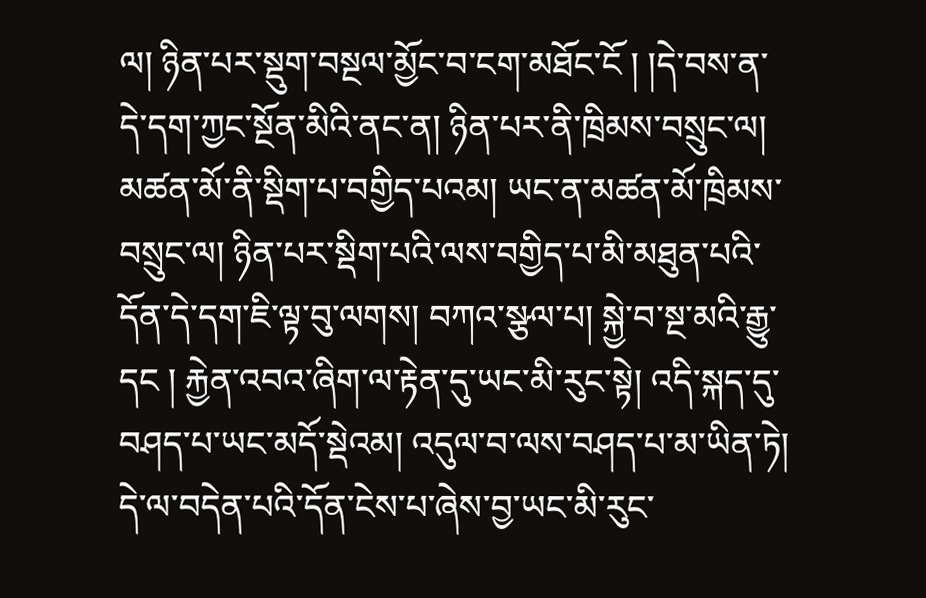ལ། ཉིན་པར་སྡུག་བསྔལ་མྱོང་བ་ངག་མཐོང་ངོ ། །དེ་བས་ན་དེ་དག་ཀྱང་སྔོན་མིའི་ནང་ན། ཉིན་པར་ནི་ཁྲིམས་བསྲུང་ལ། མཚན་མོ་ནི་སྡིག་པ་བགྱིད་པའམ། ཡང་ན་མཚན་མོ་ཁྲིམས་བསྲུང་ལ། ཉིན་པར་སྡིག་པའི་ལས་བགྱིད་པ་མི་མཐུན་པའི་དོན་དེ་དག་ཇི་ལྟ་བུ་ལགས། བཀའ་སྩལ་པ། སྐྱེ་བ་སྔ་མའི་རྒྱུ་དང ། རྐྱེན་འབའ་ཞིག་ལ་རྟེན་དུ་ཡང་མི་རུང་སྟེ། འདི་སྐད་དུ་བཤད་པ་ཡང་མདོ་སྡེའམ། འདུལ་བ་ལས་བཤད་པ་མ་ཡིན་ཏེ། དེ་ལ་བདེན་པའི་དོན་ངེས་པ་ཞེས་བྱ་ཡང་མི་རུང་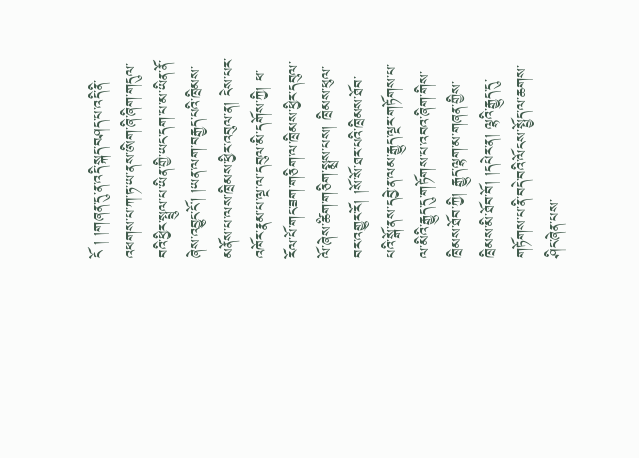ངོ ། །གཞན་དུ་ན་འདི་སྐད་བཤད་པ་འདི་ནི་འཕགས་པ་ཀ་ཏ་ཡ་ནས་ཨིག་ཞི་ཞིག་གདུལ་བའི་ཕྱིར་སྤྲུལ་པ་ཡིན་གྱི་ཡང་དག་པ་མ་ཡིན་ནོ་ཞེས་འབྱུང་ངོ། །ཡན་ལག་བརྒྱད་པའི་ཁྲིམས་མནོས་པ་ལས་ཁྲིམས་ཕྱིར་འབུལ་ན། ངེས་པར་འཁོར་རྣམ་པ་ལྔ་ལ་དབུལ་མི་དགོས་ཀྱི། ཕ་རོལ་པོ་གང་ཟག་གཅིག་ལ་ཁྲིམས་ཕྱིར་དབུལ་ལོ་ཞེས་ཚིག་གཅིག་སྨྲས་པས། ཁྲིམས་ཕུལ་བར་འགྱུར་རོ། །སོ་སོ་ཐར་པའི་ཁྲིམས་ཐོབ་པའི་སྒོ་ནས་དབྱེ་ན་ལམ་རྒྱུད་ལྔར་གཏོགས་པ་ལ་མིའི་རྒྱུད་དུ་གཏོགས་པ་འབའ་ཞིག་གིས་ཁྲིམས་ཐོབ་ཀྱི། རྒྱུད་ལྷག་མ་གཞན་གྱིས་ཁྲིམས་མི་ཐོབ་བོ། །དཔེར་ན། ལྷའི་རྒྱུད་དུ་གཏོགས་པ་ནི་བདེ་བའི་ལོངས་སྤྱོད་ལ་ཆགས་ཤིང་ཞེན་པས་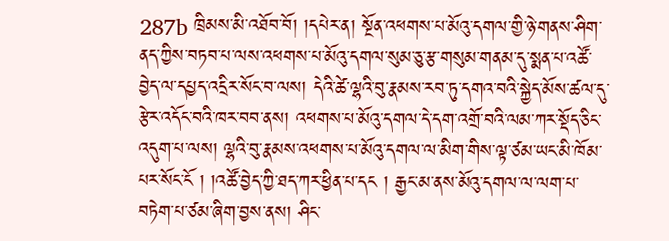287b ཁྲིམས་མི་འཐོབ་བོ། །དཔེར་ན། སྔོན་འཕགས་པ་མོའུ་དགལ་གྱི་ཉེ་གནས་ཤིག་ནད་ཀྱིས་བཏབ་པ་ལས་འཕགས་པ་མོའུ་དགལ་སུམ་ཅུ་རྩ་གསུམ་གནམ་དུ་སྨན་པ་འཚོ་བྱེད་ལ་དཔྱད་འདྲིར་སོང་བ་ལས། དེའི་ཚེ་ལྷའི་བུ་རྣམས་རབ་ཏུ་དགའ་བའི་སྐྱེད་མོས་ཚལ་དུ་རྩེར་འདོང་བའི་ཁར་བབ་ནས། འཕགས་པ་མོའུ་དགལ་དེ་དག་འགྲོ་བའི་ལམ་ཀར་སྡོད་ཅིང་འདུག་པ་ལས། ལྷའི་བུ་རྣམས་འཕགས་པ་མོའུ་དགལ་ལ་མིག་གིས་ལྟ་ཙམ་ཡང་མི་ཁོམ་པར་སོང་ངོ ། །འཚོ་བྱེད་ཀྱི་ཐད་ཀར་ཕྱིན་པ་དང ། རྒྱང་མ་ནས་མོའུ་དགལ་ལ་ལག་པ་བཏེག་པ་ཙམ་ཞིག་བྱས་ནས། ཤིང་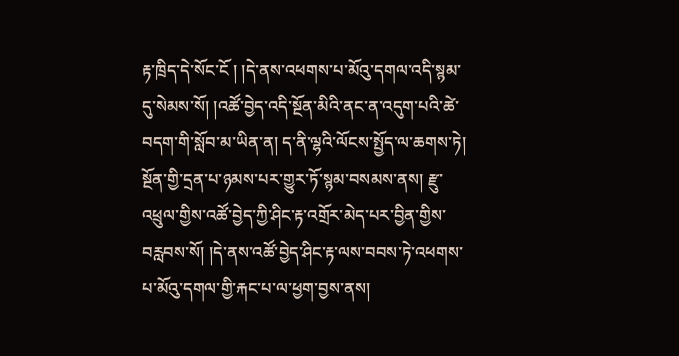རྟ་ཁྲིད་དེ་སོང་ངོ ། །དེ་ནས་འཕགས་པ་མོའུ་དགལ་འདི་སྙམ་དུ་སེམས་སོ། །འཚོ་བྱེད་འདི་སྔོན་མིའི་ནང་ན་འདུག་པའི་ཚེ་བདག་གི་སློབ་མ་ཡིན་ན། ད་ནི་ལྷའི་ལོངས་སྤྱོད་ལ་ཆགས་ཏེ། སྔོན་གྱི་དྲན་པ་ཉམས་པར་གྱུར་ཏོ་སྙམ་བསམས་ནས། རྫུ་འཕྲུལ་གྱིས་འཚོ་བྱེད་ཀྱི་ཤིང་རྟ་འགྲོར་མེད་པར་བྱིན་གྱིས་བརླབས་སོ། །དེ་ནས་འཚོ་བྱེད་ཤིང་རྟ་ལས་བབས་ཏེ་འཕགས་པ་མོའུ་དགལ་གྱི་རྐང་པ་ལ་ཕྱག་བྱས་ནས།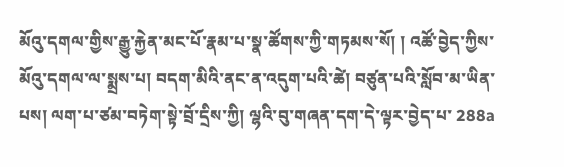མོའུ་དགལ་གྱིས་རྒྱུ་རྐྱེན་མང་པོ་རྣམ་པ་སྣ་ཚོགས་ཀྱི་གཏམས་སོ། ། འཚོ་བྱེད་ཀྱིས་མོའུ་དགལ་ལ་སྨྲས་པ། བདག་མིའི་ནང་ན་འདུག་པའི་ཚེ། བཙུན་པའི་སློབ་མ་ཡིན་པས། ལག་པ་ཙམ་བཏེག་སྟེ་བྲོ་དྲིས་ཀྱི། ལྷའི་བུ་གཞན་དག་དེ་ལྟར་བྱེད་པ་ 288a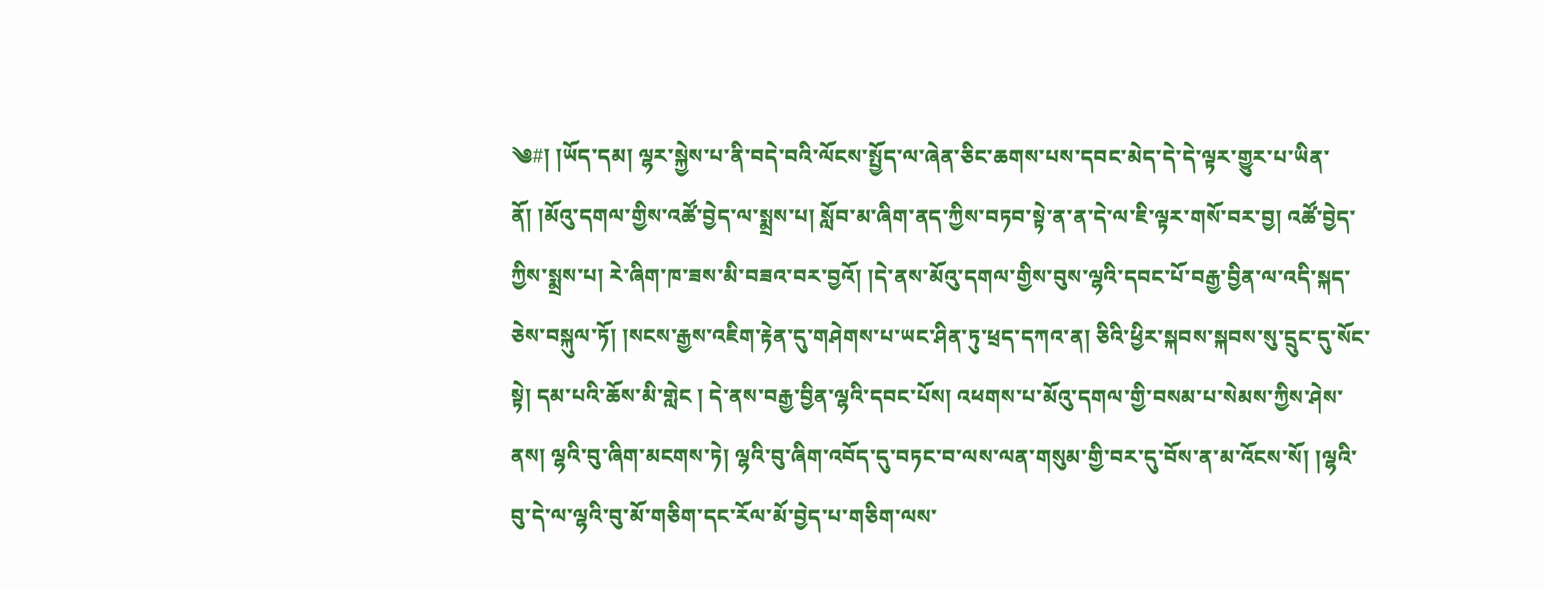༄#། །ཡོད་དམ། ལྷར་སྐྱེས་པ་ནི་བདེ་བའི་ལོངས་སྤྱོད་ལ་ཞེན་ཅིང་ཆགས་པས་དབང་མེད་དེ་དེ་ལྟར་གྱུར་པ་ཡིན་ནོ། །མོའུ་དགལ་གྱིས་འཚོ་བྱེད་ལ་སྨྲས་པ། སློབ་མ་ཞིག་ནད་ཀྱིས་བཏབ་སྟེ་ན་ན་དེ་ལ་ཇི་ལྟར་གསོ་བར་བྱ། འཚོ་བྱེད་ཀྱིས་སྨྲས་པ། རེ་ཞིག་ཁ་ཟས་མི་བཟའ་བར་བྱའོ། །དེ་ནས་མོའུ་དགལ་གྱིས་བུས་ལྷའི་དབང་པོ་བརྒྱ་བྱིན་ལ་འདི་སྐད་ཅེས་བསྐུལ་ཏོ། །སངས་རྒྱས་འཇིག་རྟེན་དུ་གཤེགས་པ་ཡང་ཤིན་ཏུ་ཕྲད་དཀའ་ན། ཅིའི་ཕྱིར་སྐབས་སྐབས་སུ་དྲུང་དུ་སོང་སྟེ། དམ་པའི་ཆོས་མི་གླེང ། དེ་ནས་བརྒྱ་བྱིན་ལྷའི་དབང་པོས། འཕགས་པ་མོའུ་དགལ་གྱི་བསམ་པ་སེམས་ཀྱིས་ཤེས་ནས། ལྷའི་བུ་ཞིག་མངགས་ཏེ། ལྷའི་བུ་ཞིག་འབོད་དུ་བཏང་བ་ལས་ལན་གསུམ་གྱི་བར་དུ་བོས་ན་མ་འོངས་སོ། །ལྷའི་བུ་དེ་ལ་ལྷའི་བུ་མོ་གཅིག་དང་རོལ་མོ་བྱེད་པ་གཅིག་ལས་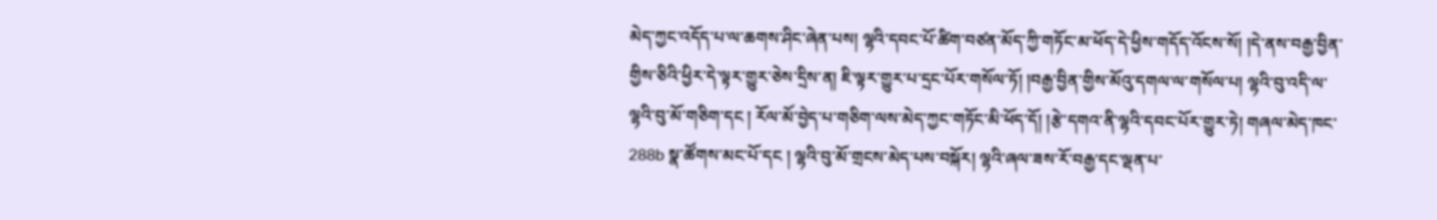མེད་ཀྱང་འདོད་པ་ལ་ཆགས་ཤིང་ཞེན་པས། ལྷའི་དབང་པོ་ཚིག་བཙན་མོད་ཀྱི་གཏོང་མ་ཕོད་དེ་ཕྱིས་གདོད་འོངས་སོ། །དེ་ནས་བརྒྱ་བྱིན་གྱིས་ཅིའི་ཕྱིར་དེ་ལྟར་གྱུར་ཅེས་དྲིས་ན། ཇི་ལྟར་གྱུར་པ་དྲང་པོར་གསོལ་ཏོ། །བརྒྱ་བྱིན་གྱིས་མོའུ་དགལ་ལ་གསོལ་པ། ལྷའི་བུ་འདི་ལ་ལྷའི་བུ་མོ་གཅིག་དང ། རོལ་མོ་བྱེད་པ་གཅིག་ལས་མེད་ཀྱང་གཏོང་མི་ཕོད་དོ། །རྩེ་དགའ་ནི་ལྷའི་དབང་པོར་གྱུར་ཏེ། གཞལ་མེད་ཁང་ 288b སྣ་ཚོགས་མང་པོ་དང ། ལྷའི་བུ་མོ་གྲངས་མེད་པས་བསྐོར། ལྷའི་ཞལ་ཟས་རོ་བརྒྱ་དང་ལྡན་པ་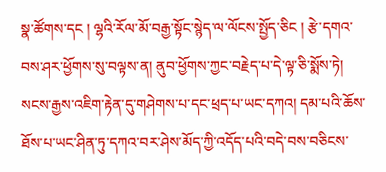སྣ་ཚོགས་དང ། ལྷའི་རོལ་མོ་བརྒྱ་སྟོང་སྙེད་ལ་ལོངས་སྤྱོད་ཅིང ། རྩེ་དགའ་བས་ཤར་ཕྱོགས་སུ་བལྟས་ན། ནུབ་ཕྱོགས་ཀྱང་བརྗེད་པ་དེ་ལྟ་ཅི་སྨོས་ཏེ། སངས་རྒྱས་འཇིག་རྟེན་དུ་གཤེགས་པ་དང་ཕྲད་པ་ཡང་དཀའ། དམ་པའི་ཆོས་ཐོས་པ་ཡང་ཤིན་ཏུ་དཀའ་བར་ཤེས་མོད་ཀྱི་འདོད་པའི་བདེ་བས་བཅིངས་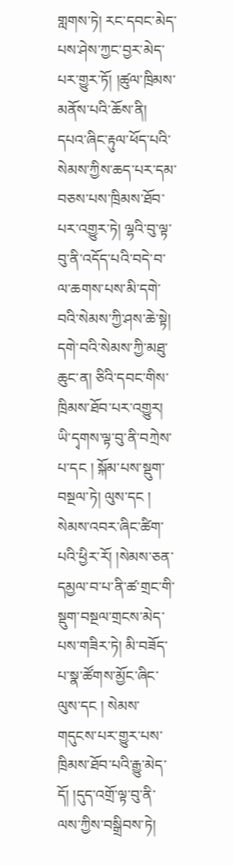གླགས་ཏེ། རང་དབང་མེད་པས་ཤེས་ཀྱང་བྱར་མེད་པར་གྱུར་ཏོ། །ཚུལ་ཁྲིམས་མནོས་པའི་ཆོས་ནི། དཔའ་ཞིང་རྟུལ་ཕོད་པའི་སེམས་ཀྱིས་ཆད་པར་དམ་བཅས་པས་ཁྲིམས་ཐོབ་པར་འགྱུར་ཏེ། ལྷའི་བུ་ལྟ་བུ་ནི་འདོད་པའི་བདེ་བ་ལ་ཆགས་པས་མི་དགེ་བའི་སེམས་ཀྱི་ཤས་ཆེ་སྟེ། དགེ་བའི་སེམས་ཀྱི་མཐུ་ཆུང་ན། ཅིའི་དབང་གིས་ཁྲིམས་ཐོབ་པར་འགྱུར། ཡི་དྭགས་ལྟ་བུ་ནི་བཀྲེས་པ་དང ། སྐོམ་པས་སྡུག་བསྔལ་ཏེ། ལུས་དང ། སེམས་འབར་ཞིང་ཚིག་པའི་ཕྱིར་རོ། །སེམས་ཅན་དམྱལ་བ་པ་ནི་ཚ་གྲང་གི་སྡུག་བསྔལ་གྲངས་མེད་པས་གཟིར་ཏེ། མི་བཟོད་པ་སྣ་ཚོགས་མྱོང་ཞིང་ལུས་དང ། སེམས་གདུངས་པར་གྱུར་པས་ཁྲིམས་ཐོབ་པའི་རྒྱུ་མེད་དོ། །དུད་འགྲོ་ལྟ་བུ་ནི་ལས་ཀྱིས་བསྒྲིབས་ཏེ།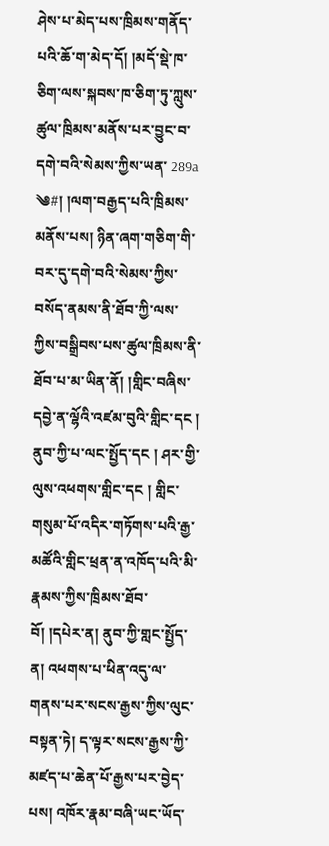ཤེས་པ་མེད་པས་ཁྲིམས་གནོད་པའི་ཆོ་ག་མེད་དོ། །མདོ་སྡེ་ཁ་ཅིག་ལས་སྐབས་ཁ་ཅིག་ཏུ་ཀླུས་ཚུལ་ཁྲིམས་མནོས་པར་བྱུང་བ་དགེ་བའི་སེམས་ཀྱིས་ཡན་ 289a ༄#། །ལག་བརྒྱད་པའི་ཁྲིམས་མནོས་པས། ཉིན་ཞག་གཅིག་གི་བར་དུ་དགེ་བའི་སེམས་ཀྱིས་བསོད་ནམས་ནི་ཐོབ་ཀྱི་ལས་ཀྱིས་བསྒྲིབས་པས་ཚུལ་ཁྲིམས་ནི་ཐོབ་པ་མ་ཡིན་ནོ། །གླིང་བཞིས་དབྱེ་ན་ལྷོའི་འཛམ་བུའི་གླིང་དང ། ནུབ་ཀྱི་པ་ལང་སྤྱོད་དང ། ཤར་གྱི་ལུས་འཕགས་གླིང་དང ། གླིང་གསུམ་པོ་འདིར་གཏོགས་པའི་རྒྱ་མཚོའི་གླིང་ཕྲན་ན་འཁོད་པའི་མི་རྣམས་ཀྱིས་ཁྲིམས་ཐོབ་བོ། །དཔེར་ན། ནུབ་ཀྱི་གླང་སྤྱོད་ན། འཕགས་པ་ཕིན་འདུ་ལ་གནས་པར་སངས་རྒྱས་ཀྱིས་ལུང་བསྟན་ཏེ། ད་ལྟར་སངས་རྒྱས་ཀྱི་མཛད་པ་ཆེན་པོ་རྒྱས་པར་བྱེད་པས། འཁོར་རྣམ་བཞི་ཡང་ཡོད་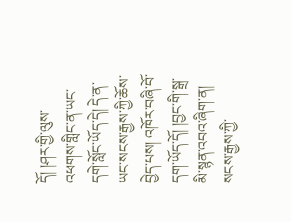དོ། །ཤར་གྱི་ལུས་འཕགས་གླིང་ན་ཡང་དགེ་སློང་ཡོད་དེ། དེ་ན་ཡང་སངས་རྒྱས་ཀྱི་ཆོས་བྱེད་པས། འཁོར་བཞི་བོ་དག་ཡོད་དོ། །བྱང་གི་སྒྲ་མི་སྙན་འབའ་ཞིག་ན། སངས་རྒྱས་ཀྱི་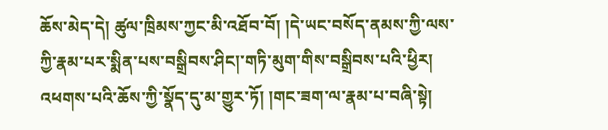ཆོས་མེད་དེ། ཚུལ་ཁྲིམས་ཀྱང་མི་འཐོབ་བོ། །དེ་ཡང་བསོད་ནམས་ཀྱི་ལས་ཀྱི་རྣམ་པར་སྨིན་པས་བསྒྲིབས་ཤིང།་གཏི་མུག་གིས་བསྒྲིབས་པའི་ཕྱིར། འཕགས་པའི་ཆོས་ཀྱི་སྣོད་དུ་མ་གྱུར་ཏོ། །གང་ཟག་ལ་རྣམ་པ་བཞི་སྟེ།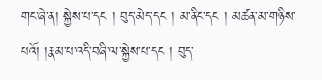གང་ཞེ་ན། སྐྱེས་པ་དང ། བུད་མེད་དང ། མ་ནིང་དང ། མཚན་མ་གཉིས་པའོ། །རྣམ་པ་འདི་བཞི་ལ་སྐྱེས་པ་དང ། བུད་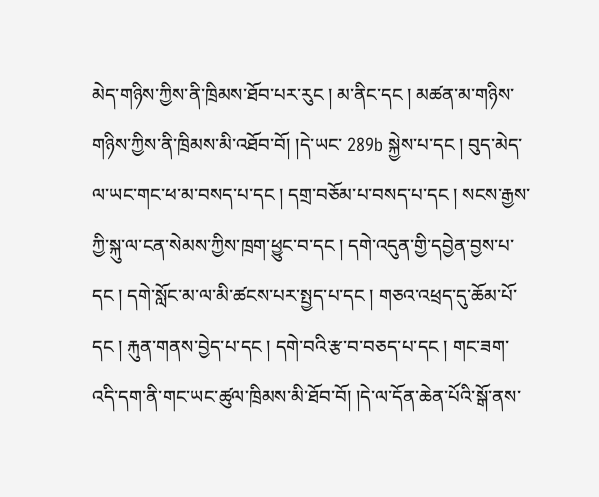མེད་གཉིས་ཀྱིས་ནི་ཁྲིམས་ཐོབ་པར་རུང ། མ་ནིང་དང ། མཚན་མ་གཉིས་གཉིས་ཀྱིས་ནི་ཁྲིམས་མི་འཐོབ་བོ། །དེ་ཡང་ 289b སྐྱེས་པ་དང ། བུད་མེད་ལ་ཡང་གང་ཕ་མ་བསད་པ་དང ། དགྲ་བཅོམ་པ་བསད་པ་དང ། སངས་རྒྱས་ཀྱི་སྐུ་ལ་ངན་སེམས་ཀྱིས་ཁྲག་ཕྱུང་བ་དང ། དགེ་འདུན་གྱི་དབྱེན་བྱས་པ་དང ། དགེ་སློང་མ་ལ་མི་ཚངས་པར་སྤྱད་པ་དང ། གཅའ་འཕྲད་དུ་ཆོམ་པོ་དང ། རྐུན་གནས་བྱེད་པ་དང ། དགེ་བའི་རྩ་བ་བཅད་པ་དང ། གང་ཟག་འདི་དག་ནི་གང་ཡང་ཚུལ་ཁྲིམས་མི་ཐོབ་བོ། །དེ་ལ་དོན་ཆེན་པོའི་སྒོ་ནས་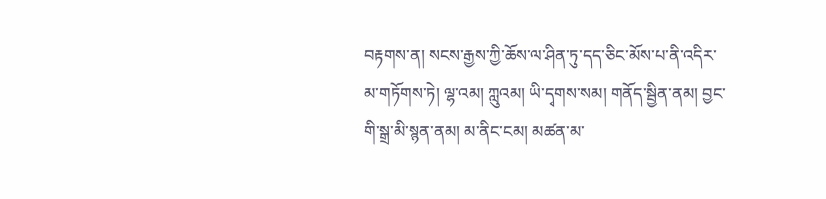བརྟགས་ན། སངས་རྒྱས་ཀྱི་ཆོས་ལ་ཤིན་ཏུ་དད་ཅིང་མོས་པ་ནི་འདིར་མ་གཏོགས་ཏེ། ལྷ་འམ། ཀླུའམ། ཡི་དྭགས་སམ། གནོད་སྦྱིན་ནམ། བྱང་གི་སྒྲ་མི་སྙན་ནམ། མ་ནིང་ངམ། མཚན་མ་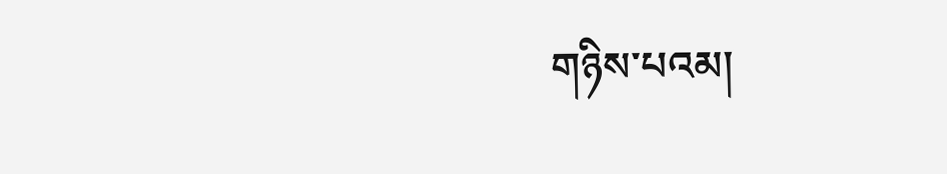གཉིས་པའམ།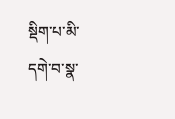སྡིག་པ་མི་དགེ་བ་སྣ་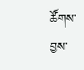ཚོགས་བྱས་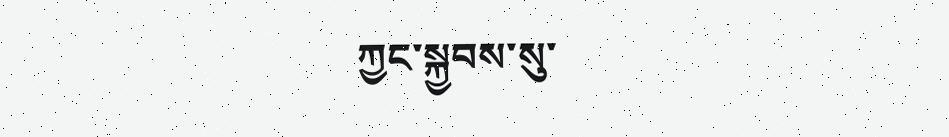ཀྱང་སྐྱབས་སུ་